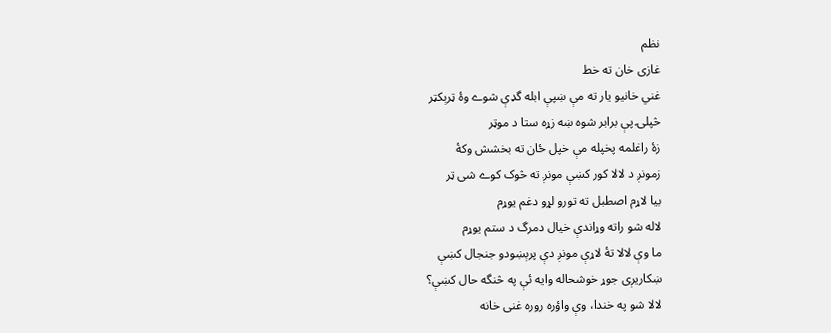نظم
غازی خان ته خط
غني خانيو يار ته مې ښپې ابله گډې شوے وۀ ټرېکټر
څپلۍ پې برابر شوه ښه زړه ستا د موټر
زۀ راغلمه پخپله مې خپل ځان ته بخشش وکۀ
زمونږ د لالا کور کښې مونږ ته څوک کوے شی ټر
بيا لاړم اصطبل ته تورو لړو دغم يوړم
لاله شو راته وړاندې خيال دمرگ د ستم يوړم
ما وې لالا تۀ لاړې مونږ دې پرېښودو جنجال کښې
ښکاريږی جوړ خوشحاله وايه ئې په څنگه حال کښې؟
لالا شو په خندا، وې واؤره روره غنی خانه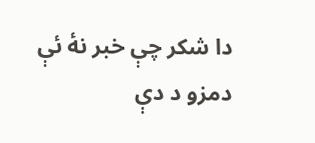دا شکر چې خبر نۀ ئې دمزو د دې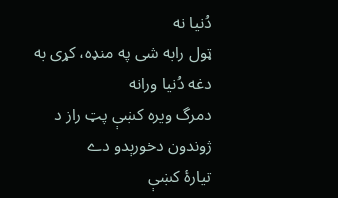دُنيا نه
ټول رابه شی په منډه، کړی به دغه دُنيا ورانه
دمرگ ويره کښې پټ راز د ژوندون دخورېدو دے
تيارۀ کښې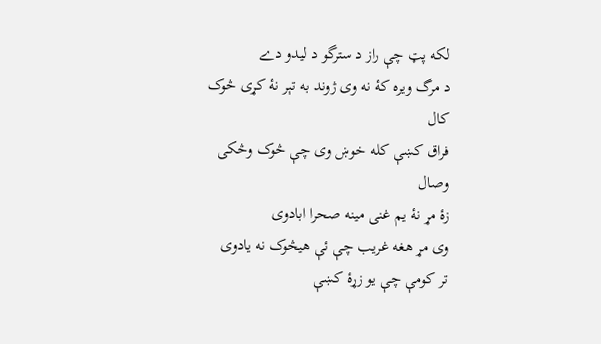لکه پټ چې راز د سترگو د ليدو دے
د مرگ ويره کۀ نه وی ژوند به تېر نۀ کړی څوک کال
فراق کښې کله خوښ وی چې څوک وڅکی وصال
زۀ مړ نۀ يم غنی مينه صحرا ابادوی
وی مړ هغه غريب چې ئې هيڅوک نه يادوی
تر کومې چې يو زړۀ کښې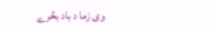وی زما د باد بڅرے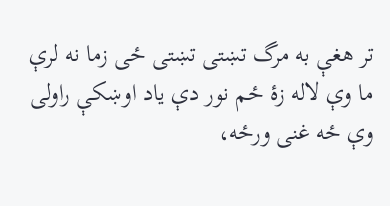تر هغې به مرگ تښتی تښتی ځی زما نه لرې
ما وې لاله زۀ ځم نور دې ياد اوښکې راولی
وې ځه غنی ورځه،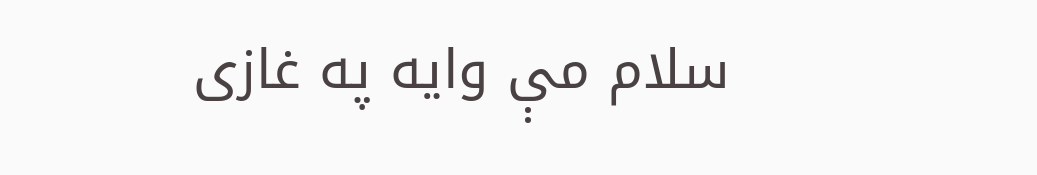سلام مې وايه په غازی